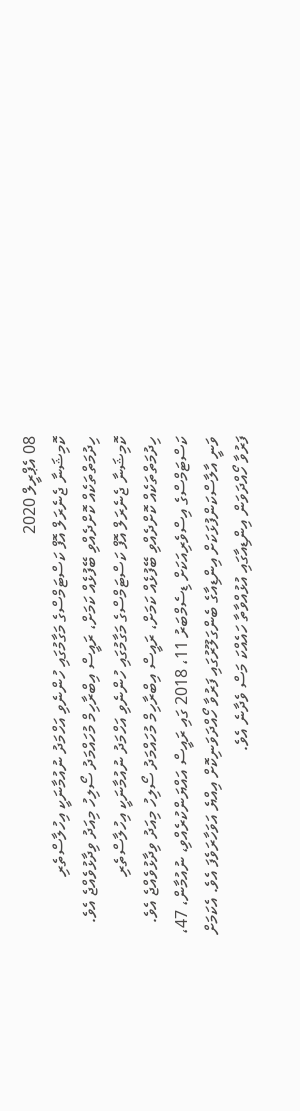08 އެޕްރީލް 2020
ކޮމިޝަނާ ޖެނެރަލް އޮފް ކަސްޓަމްސްގެ މަގާމުގައި ހުންނެވި އަހްމަދު ނުއުމާނަކީ އިހުލާސްތެރި ހިދުމަތްތަކެއް ކޮށްދެއްވި ބޭފުޅެއް ކަމަށް، ރައީސް އިބްރާހިމް މުހައްމަދު ސޯލިހު މިއަދު ވިދާޅުވެއްޖެ އެވެ.
ކޮމިޝަނާ ޖެނެރަލް އޮފް ކަސްޓަމްސްގެ މަގާމުގައި ހުންނެވި އަހްމަދު ނުއުމާނަކީ އިހުލާސްތެރި ހިދުމަތްތަކެއް ކޮށްދެއްވި ބޭފުޅެއް ކަމަށް، ރައީސް އިބްރާހިމް މުހައްމަދު ސޯލިހު މިއަދު ވިދާޅުވެއްޖެ އެވެ.
ކަސްޓަމްސްގެ އިސްވެރިއަކަށް ޑިސެމްބަރު 11، 2018 ގައި ރައީސް އައްޔަންކުރެއްވި، ނުއުމާން، 47، ވަނީ އާލާސްކަންފުޅަކަށް އިންޑިއާގެ ބެންގަލޫރުގައި ފަރުވާ ހޯއްދަވަނިކޮށް އިއްޔެ އަވަހާރަވެފަ އެވެ. އެކަމަށް ފަރުވާ ހޯއްދަވަން އިންޑިއާގައި އުޅުއްވާތާ ހައެއްކަ މަސް ވެދާނެ އެވެ.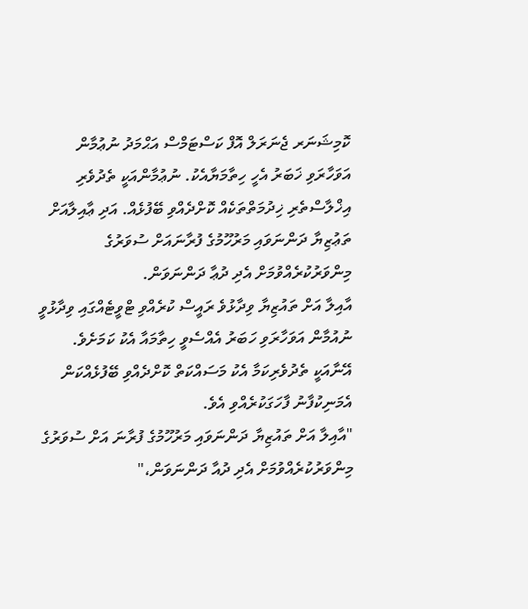ކޮމިޝަނަރ ޖެނަރަލް އޮފް ކަސްޓަމްސް އަޙްމަދު ނުޢުމާން އަވަހާރަވި ޚަބަރު އެހީ ހިތާމަޔާއެކު. ނުޢުމާންއަކީ ތެދުވެރި އިޚްލާސްތެރި ޚިދުމަތްތަކެއް ކޮށްދެއްވި ބޭފުޅެއް. އަދި ޢާއިލާއަށް ތަޢުޒިޔާ ދަންނަވައި މަރުހޫމުގެ ފުރާނައަށް ސުވަރުގެ މިންވަރުކުރެއްވުމަށް އެދި ދުޢާ ދަންނަވަން.
އާއިލާ އަށް ތައުޒިޔާ ވިދާޅުވެ ރައީސް ކުރެއްވި ޓްވީޓެއްގައި ވިދާޅުވީ ނުއުމާން އަވަހާރަވި ހަބަރު އެއްސެވީ ހިތާމައާ އެކު ކަމަށެވެ. އޭނާއަކީ ތެދުވެރިކަމާ އެކު މަސައްކަތް ކޮށްދެއްވި ބޭފުޅެއްކަން އެމަނިކުފާނު ފާހަގަކުރެއްވި އެވެ.
"އާއިލާ އަށް ތައުޒިޔާ ދަންނަވައި މަރުހޫމުގެ ފުރާނަ އަށް ސުވަރުގެ މިންވަރުކުރެއްވުމަށް އެދި ދުއާ ދަންނަވަން،"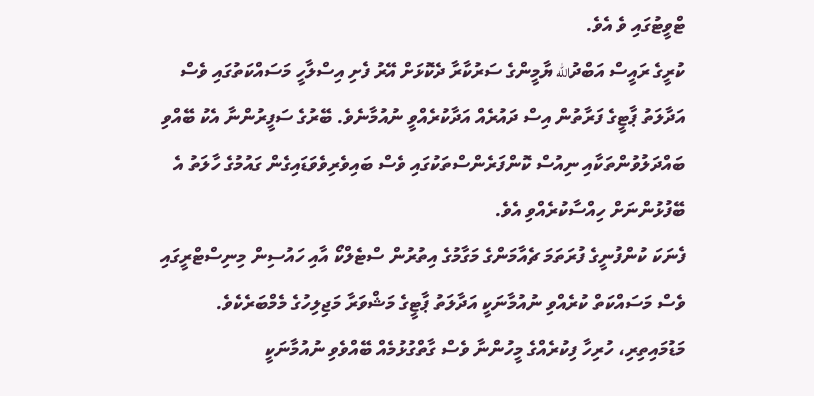ޓްވީޓުގައި ވެ އެވެ.
ކުރީގެ ރައީސް އަބްދުالله ޔާމީންގެ ސަރުކާރާ ދެކޮޅަށް އޭރު ފެށި އިސްލާހީ މަސައްކަތުގައި ވެސް އަދާލަތު ޕާޓީގެ ފަރާތުން އިސް ދައުރެއް އަދާކުރެއްވީ ނުއުމާނެވެ. ބޭރުގެ ސަފީރުންނާ އެކު ބޭއްވި ބައްދަލުވުންތަކާއި ނިއުސް ކޮންފަރެންސްތަކުގައި ވެސް ބައިވެރިވެވަޑައިގެން ގައުމުގެ ހާލަތު އެ ބޭފުޅުންނަށް ހިއްސާކުރެއްވި އެވެ.
ފެނަކަ ކުންފުނީގެ ފުރަތަމަ ޗެއާމަންގެ މަގާމުގެ އިތުރުން ސްޓެލްކޯ އާއި ހައުސިން މިނިސްޓްރީގައި ވެސް މަސައްކަތް ކުރެއްވި ނުއުމާނަކީ އަދާލަތު ޕާޓީގެ މަޝްވަރާ މަޖިލިހުގެ މެމްބަރެކެވެ. މަޑުމައިތިރި، ހުރިހާ ފިކުރެއްގެ މީހުންނާ ވެސް ގާތްގުޅުމެއް ބޭއްވެވި ނުއުމާނަކީ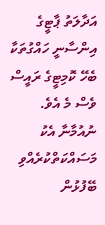އަދާލަތު ޕާޓީގެ އިންސާނީ ހައްގުތަކާ ބެހޭ ކޮމިޓީގެ ރައީސް ވެސް މެ އެވެ.
ނުއުމާނާ އެކު މަސައްކަތްކުރެއްވި ބޭފުޅުން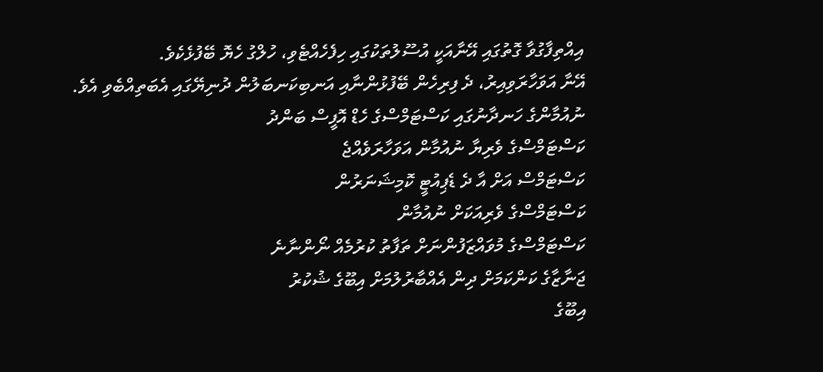އިއްތިފާގުވާ ގޮތުގައި އޭނާއަކީ އުސޫލުތަކުގައި ހިފެހެއްޓެވި، ހުލްގު ހެޔޮ ބޭފުޅެކެވެ.
އޭނާ އަވަހާރަވިއިރު، ދެ ފިރިހެން ބޭފުޅުންނާއި އަނބިކަނބަލުން ދުނިޔޭގައި އެބަތިއްބެވި އެވެ.
ނުއުމާންގެ ހަނދާނުގައި ކަސްޓަމްސްގެ ހެޑް އޮފީސް ބަންދު
ކަސްޓަމްސްގެ ވެރިޔާ ނުއުމާން އަވަހާރަވެއްޖެ
ކަސްޓަމްސް އަށް އާ ދެ ޑެޕިއުޓީ ކޮމިޝަނަރުން
ކަސްޓަމްސްގެ ވެރިއަކަށް ނުއުމާން
ކަސްޓަމްސްގެ މުވައްޒަފުންނަށް ތަފާތު ކުރުމެއް ނޯންނާނެ
ޖަނާޒާގެ ކަންކަމަށް ދިން އެއްބާރުލުމަށް އިބޫގެ ޝުކުރު
އިބޫގެ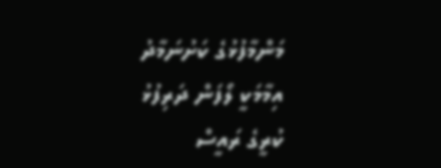މަންމާފުޅުގެ ކަށުނަމާދު އިމާމަކީ ލޯފަން ދަރިފުޅު
ކުރީގެ ރައީސް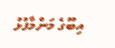އިބޫގެ މަންމާފުޅު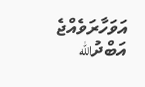އަވަހާރަވެއްޖެ
އަބްދުالله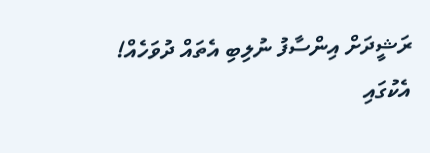ރަޝީދަށް އިންސާފު ނުލިބި އެތައް ދުވަހެއް!
އެކުގައި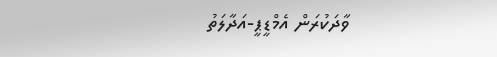ވާދަކުރަން އެމްޑީޕީ-އަދާލަތު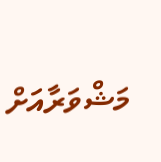މަޝްވަރާއަށް